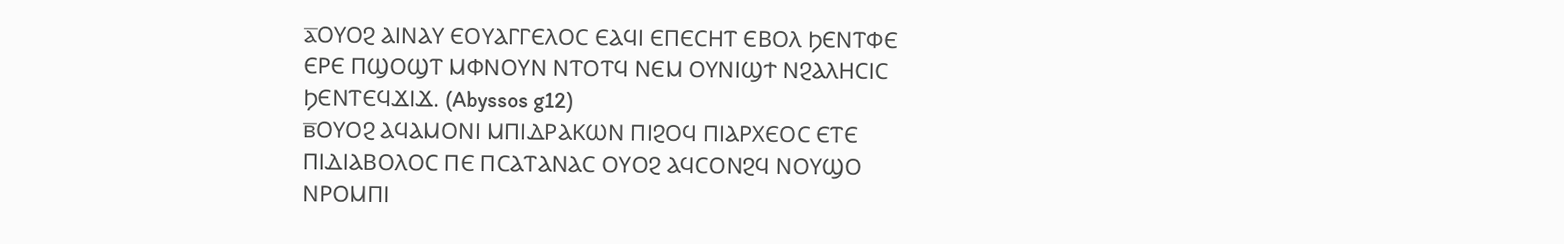ⲁ̅ⲞⲨⲞϨ ⲀⲒⲚⲀⲨ ⲈⲞⲨⲀⲄⲄⲈⲖⲞⲤ ⲈⲀϤⲒ ⲈⲠⲈⲤⲎⲦ ⲈⲂⲞⲖ ϦⲈⲚⲦⲪⲈ ⲈⲢⲈ ⲠϢⲞϢⲦ ⲘⲪⲚⲞⲨⲚ ⲚⲦⲞⲦϤ ⲚⲈⲘ ⲞⲨⲚⲒϢϮ ⲚϨⲀⲖⲎⲤⲒⲤ ϦⲈⲚⲦⲈϤϪⲒϪ. (Abyssos g12)
ⲃ̅ⲞⲨⲞϨ ⲀϤⲀⲘⲞⲚⲒ ⲘⲠⲒⲆⲢⲀⲔⲰⲚ ⲠⲒϨⲞϤ ⲠⲒⲀⲢⲬⲈⲞⲤ ⲈⲦⲈ ⲠⲒⲆⲒⲀⲂⲞⲖⲞⲤ ⲠⲈ ⲠⲤⲀⲦⲀⲚⲀⲤ ⲞⲨⲞϨ ⲀϤⲤⲞⲚϨϤ ⲚⲞⲨϢⲞ ⲚⲢⲞⲘⲠⲒ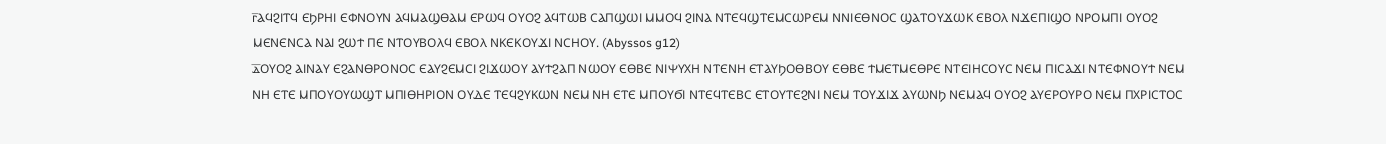ⲅ̅ⲀϤϨⲒⲦϤ ⲈϦⲢⲎⲒ ⲈⲪⲚⲞⲨⲚ ⲀϤⲘⲀϢⲐⲀⲘ ⲈⲢⲰϤ ⲞⲨⲞϨ ⲀϤⲦⲰⲂ ⲤⲀⲠϢⲰⲒ ⲘⲘⲞϤ ϨⲒⲚⲀ ⲚⲦⲈϤϢⲦⲈⲘⲤⲰⲢⲈⲘ ⲚⲚⲒⲈⲐⲚⲞⲤ ϢⲀⲦⲞⲨϪⲰⲔ ⲈⲂⲞⲖ ⲚϪⲈⲠⲒϢⲞ ⲚⲢⲞⲘⲠⲒ ⲞⲨⲞϨ ⲘⲈⲚⲈⲚⲤⲀ ⲚⲀⲒ ϨⲰϮ ⲠⲈ ⲚⲦⲞⲨⲂⲞⲖϤ ⲈⲂⲞⲖ ⲚⲔⲈⲔⲞⲨϪⲒ ⲚⲤⲎⲞⲨ. (Abyssos g12)
ⲇ̅ⲞⲨⲞϨ ⲀⲒⲚⲀⲨ ⲈϨⲀⲚⲐⲢⲞⲚⲞⲤ ⲈⲀⲨϨⲈⲘⲤⲒ ϨⲒϪⲰⲞⲨ ⲀⲨϮϨⲀⲠ ⲚⲰⲞⲨ ⲈⲐⲂⲈ ⲚⲒⲮⲨⲬⲎ ⲚⲦⲈⲚⲎ ⲈⲦⲀⲨϦⲞⲐⲂⲞⲨ ⲈⲐⲂⲈ ϮⲘⲈⲦⲘⲈⲐⲢⲈ ⲚⲦⲈⲒⲎⲤⲞⲨⲤ ⲚⲈⲘ ⲠⲒⲤⲀϪⲒ ⲚⲦⲈⲪⲚⲞⲨϮ ⲚⲈⲘ ⲚⲎ ⲈⲦⲈ ⲘⲠⲞⲨⲞⲨⲰϢⲦ ⲘⲠⲒⲐⲎⲢⲒⲞⲚ ⲞⲨⲆⲈ ⲦⲈϤϨⲨⲔⲰⲚ ⲚⲈⲘ ⲚⲎ ⲈⲦⲈ ⲘⲠⲞⲨϬⲒ ⲚⲦⲈϤⲦⲈⲂⲤ ⲈⲦⲞⲨⲦⲈϨⲚⲒ ⲚⲈⲘ ⲦⲞⲨϪⲒϪ ⲀⲨⲰⲚϦ ⲚⲈⲘⲀϤ ⲞⲨⲞϨ ⲀⲨⲈⲢⲞⲨⲢⲞ ⲚⲈⲘ ⲠⲬⲢⲒⲤⲦⲞⲤ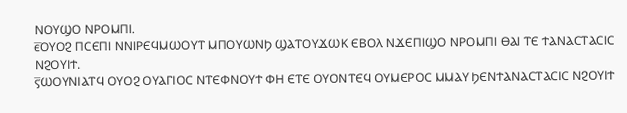ⲚⲞⲨϢⲞ ⲚⲢⲞⲘⲠⲒ.
ⲉ̅ⲞⲨⲞϨ ⲠⲤⲈⲠⲒ ⲚⲚⲒⲢⲈϤⲘⲰⲞⲨⲦ ⲘⲠⲞⲨⲰⲚϦ ϢⲀⲦⲞⲨϪⲰⲔ ⲈⲂⲞⲖ ⲚϪⲈⲠⲒϢⲞ ⲚⲢⲞⲘⲠⲒ ⲐⲀⲒ ⲦⲈ ϮⲀⲚⲀⲤⲦⲀⲤⲒⲤ ⲚϨⲞⲨⲒϮ.
ⲋ̅ⲰⲞⲨⲚⲒⲀⲦϤ ⲞⲨⲞϨ ⲞⲨⲀⲄⲒⲞⲤ ⲚⲦⲈⲪⲚⲞⲨϮ ⲪⲎ ⲈⲦⲈ ⲞⲨⲞⲚⲦⲈϤ ⲞⲨⲘⲈⲢⲞⲤ ⲘⲘⲀⲨ ϦⲈⲚϮⲀⲚⲀⲤⲦⲀⲤⲒⲤ ⲚϨⲞⲨⲒϮ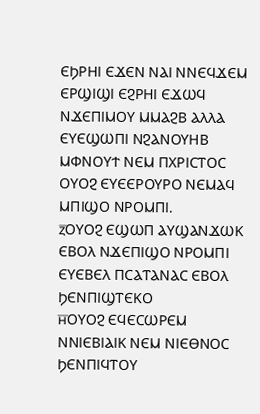ⲈϦⲢⲎⲒ ⲈϪⲈⲚ ⲚⲀⲒ ⲚⲚⲈϤϪⲈⲘ ⲈⲢϢⲒϢⲒ ⲈϨⲢⲎⲒ ⲈϪⲰϤ ⲚϪⲈⲠⲒⲘⲞⲨ ⲘⲘⲀϨⲂ ⲀⲖⲖⲀ ⲈⲨⲈϢⲰⲠⲒ ⲚϨⲀⲚⲞⲨⲎⲂ ⲘⲪⲚⲞⲨϮ ⲚⲈⲘ ⲠⲬⲢⲒⲤⲦⲞⲤ ⲞⲨⲞϨ ⲈⲨⲈⲈⲢⲞⲨⲢⲞ ⲚⲈⲘⲀϤ ⲘⲠⲒϢⲞ ⲚⲢⲞⲘⲠⲒ.
ⲍ̅ⲞⲨⲞϨ ⲈϢⲰⲠ ⲀⲨϢⲀⲚϪⲰⲔ ⲈⲂⲞⲖ ⲚϪⲈⲠⲒϢⲞ ⲚⲢⲞⲘⲠⲒ ⲈⲨⲈⲂⲈⲖ ⲠⲤⲀⲦⲀⲚⲀⲤ ⲈⲂⲞⲖ ϦⲈⲚⲠⲒϢⲦⲈⲔⲞ
ⲏ̅ⲞⲨⲞϨ ⲈϤⲈⲤⲰⲢⲈⲘ ⲚⲚⲒⲈⲂⲒⲀⲒⲔ ⲚⲈⲘ ⲚⲒⲈⲐⲚⲞⲤ ϦⲈⲚⲠⲒϤⲦⲞⲨ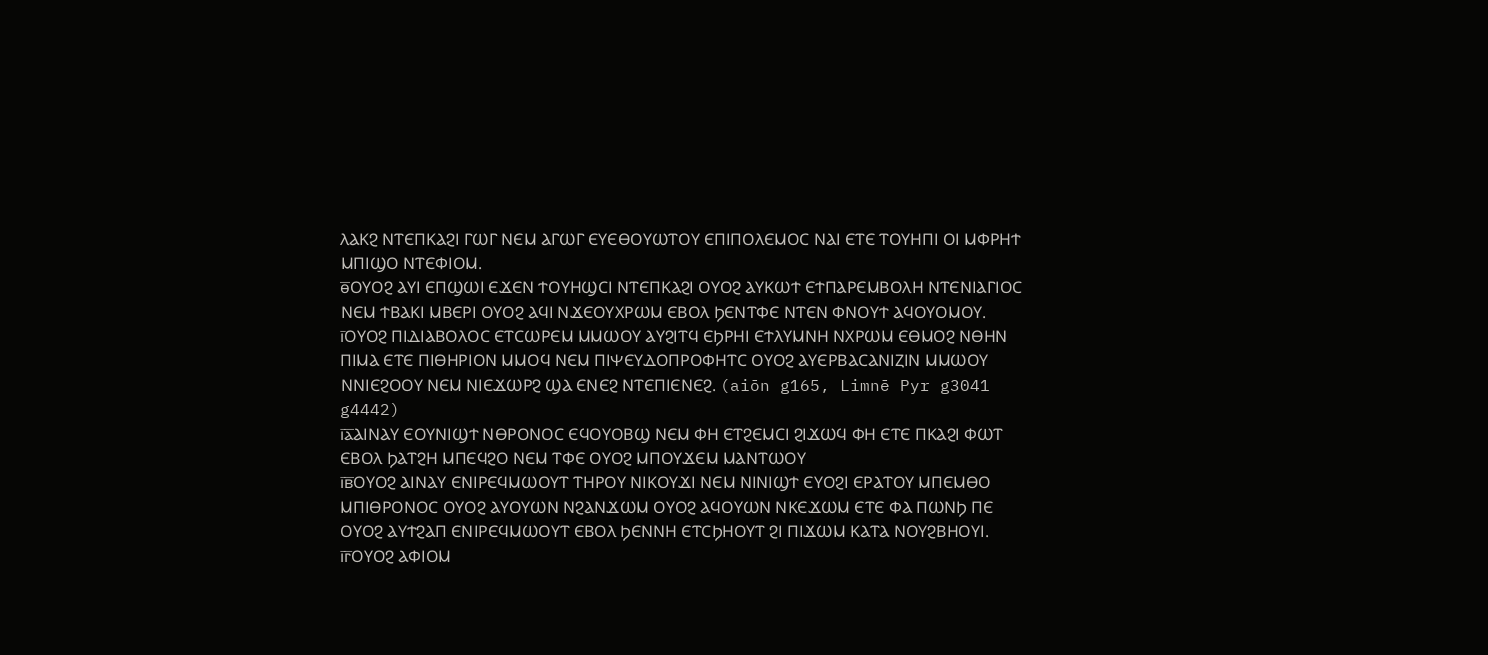ⲖⲀⲔϨ ⲚⲦⲈⲠⲔⲀϨⲒ ⲄⲰⲄ ⲚⲈⲘ ⲀⲄⲰⲄ ⲈⲨⲈⲐⲞⲨⲰⲦⲞⲨ ⲈⲠⲒⲠⲞⲖⲈⲘⲞⲤ ⲚⲀⲒ ⲈⲦⲈ ⲦⲞⲨⲎⲠⲒ ⲞⲒ ⲘⲪⲢⲎϮ ⲘⲠⲒϢⲞ ⲚⲦⲈⲪⲒⲞⲘ.
ⲑ̅ⲞⲨⲞϨ ⲀⲨⲒ ⲈⲠϢⲰⲒ ⲈϪⲈⲚ ϮⲞⲨⲎϢⲤⲒ ⲚⲦⲈⲠⲔⲀϨⲒ ⲞⲨⲞϨ ⲀⲨⲔⲰϮ ⲈϮⲠⲀⲢⲈⲘⲂⲞⲖⲎ ⲚⲦⲈⲚⲒⲀⲄⲒⲞⲤ ⲚⲈⲘ ϮⲂⲀⲔⲒ ⲘⲂⲈⲢⲒ ⲞⲨⲞϨ ⲀϤⲒ ⲚϪⲈⲞⲨⲬⲢⲰⲘ ⲈⲂⲞⲖ ϦⲈⲚⲦⲪⲈ ⲚⲦⲈⲚ ⲪⲚⲞⲨϮ ⲀϤⲞⲨⲞⲘⲞⲨ.
ⲓ̅ⲞⲨⲞϨ ⲠⲒⲆⲒⲀⲂⲞⲖⲞⲤ ⲈⲦⲤⲰⲢⲈⲘ ⲘⲘⲰⲞⲨ ⲀⲨϨⲒⲦϤ ⲈϦⲢⲎⲒ ⲈϮⲖⲨⲘⲚⲎ ⲚⲬⲢⲰⲘ ⲈⲐⲘⲞϨ ⲚⲐⲎⲚ ⲠⲒⲘⲀ ⲈⲦⲈ ⲠⲒⲐⲎⲢⲒⲞⲚ ⲘⲘⲞϤ ⲚⲈⲘ ⲠⲒⲮⲈⲨⲆⲞⲠⲢⲞⲪⲎⲦⲤ ⲞⲨⲞϨ ⲀⲨⲈⲢⲂⲀⲤⲀⲚⲒⲌⲒⲚ ⲘⲘⲰⲞⲨ ⲚⲚⲒⲈϨⲞⲞⲨ ⲚⲈⲘ ⲚⲒⲈϪⲰⲢϨ ϢⲀ ⲈⲚⲈϨ ⲚⲦⲈⲠⲒⲈⲚⲈϨ. (aiōn g165, Limnē Pyr g3041 g4442)
ⲓ̅ⲁ̅ⲀⲒⲚⲀⲨ ⲈⲞⲨⲚⲒϢϮ ⲚⲐⲢⲞⲚⲞⲤ ⲈϤⲞⲨⲞⲂϢ ⲚⲈⲘ ⲪⲎ ⲈⲦϨⲈⲘⲤⲒ ϨⲒϪⲰϤ ⲪⲎ ⲈⲦⲈ ⲠⲔⲀϨⲒ ⲪⲰⲦ ⲈⲂⲞⲖ ϦⲀⲦϨⲎ ⲘⲠⲈϤϨⲞ ⲚⲈⲘ ⲦⲪⲈ ⲞⲨⲞϨ ⲘⲠⲞⲨϪⲈⲘ ⲘⲀⲚⲦⲰⲞⲨ
ⲓ̅ⲃ̅ⲞⲨⲞϨ ⲀⲒⲚⲀⲨ ⲈⲚⲒⲢⲈϤⲘⲰⲞⲨⲦ ⲦⲎⲢⲞⲨ ⲚⲒⲔⲞⲨϪⲒ ⲚⲈⲘ ⲚⲒⲚⲒϢϮ ⲈⲨⲞϨⲒ ⲈⲢⲀⲦⲞⲨ ⲘⲠⲈⲘⲐⲞ ⲘⲠⲒⲐⲢⲞⲚⲞⲤ ⲞⲨⲞϨ ⲀⲨⲞⲨⲰⲚ ⲚϨⲀⲚϪⲰⲘ ⲞⲨⲞϨ ⲀϤⲞⲨⲰⲚ ⲚⲔⲈϪⲰⲘ ⲈⲦⲈ ⲪⲀ ⲠⲰⲚϦ ⲠⲈ ⲞⲨⲞϨ ⲀⲨϮϨⲀⲠ ⲈⲚⲒⲢⲈϤⲘⲰⲞⲨⲦ ⲈⲂⲞⲖ ϦⲈⲚⲚⲎ ⲈⲦⲤϦⲎⲞⲨⲦ ϨⲒ ⲠⲒϪⲰⲘ ⲔⲀⲦⲀ ⲚⲞⲨϨⲂⲎⲞⲨⲒ.
ⲓ̅ⲅ̅ⲞⲨⲞϨ ⲀⲪⲒⲞⲘ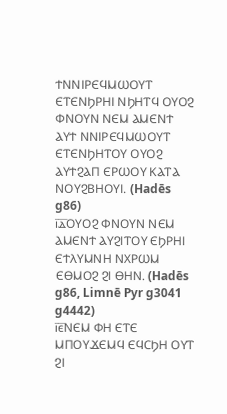ϮⲚⲚⲒⲢⲈϤⲘⲰⲞⲨⲦ ⲈⲦⲈⲚϦⲢⲎⲒ ⲚϦⲎⲦϤ ⲞⲨⲞϨ ⲪⲚⲞⲨⲚ ⲚⲈⲘ ⲀⲘⲈⲚϮ ⲀⲨϮ ⲚⲚⲒⲢⲈϤⲘⲰⲞⲨⲦ ⲈⲦⲈⲚϦⲎⲦⲞⲨ ⲞⲨⲞϨ ⲀⲨϮϨⲀⲠ ⲈⲢⲰⲞⲨ ⲔⲀⲦⲀ ⲚⲞⲨϨⲂⲎⲞⲨⲒ. (Hadēs g86)
ⲓ̅ⲇ̅ⲞⲨⲞϨ ⲪⲚⲞⲨⲚ ⲚⲈⲘ ⲀⲘⲈⲚϮ ⲀⲨϨⲒⲦⲞⲨ ⲈϦⲢⲎⲒ ⲈϮⲖⲨⲘⲚⲎ ⲚⲬⲢⲰⲘ ⲈⲐⲘⲞϨ ϨⲒ ⲐⲎⲚ. (Hadēs g86, Limnē Pyr g3041 g4442)
ⲓ̅ⲉ̅ⲚⲈⲘ ⲪⲎ ⲈⲦⲈ ⲘⲠⲞⲨϪⲈⲘϤ ⲈϤⲤϦⲎ ⲞⲨⲦ ϨⲒ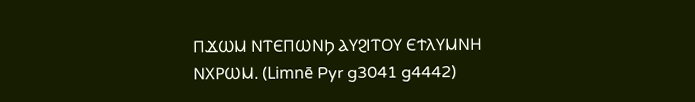ⲠϪⲰⲘ ⲚⲦⲈⲠⲰⲚϦ ⲀⲨϨⲒⲦⲞⲨ ⲈϮⲖⲨⲘⲚⲎ ⲚⲬⲢⲰⲘ. (Limnē Pyr g3041 g4442)